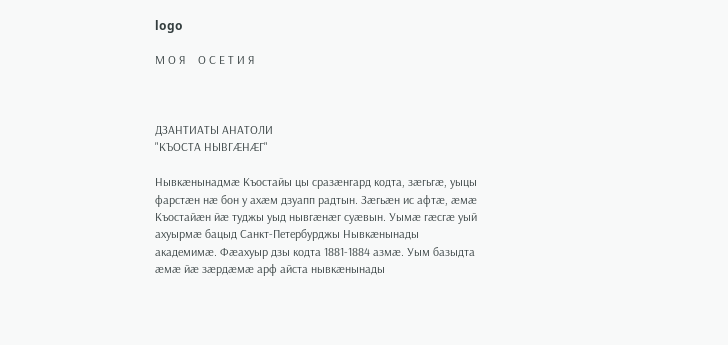logo

М О Я    О С Е Т И Я



ДЗАНТИАТЫ АНАТОЛИ
"КЪОСТА НЫВГÆНÆГ"

Нывкæнынадмæ Къостайы цы сразæнгард кодта, зæгьгæ, уыцы фарстæн нæ бон у ахæм дзуапп радтын. Зæгьæн ис афтæ, æмæ Къостайæн йæ туджы уыд нывгæнæг суæвын. Уымæ гæсгæ уый ахуырмæ бацыд Санкт-Петербурджы Нывкæнынады академимæ. Фæахуыр дзы кодта 1881-1884 азмæ. Уым базыдта æмæ йæ зæрдæмæ арф айста нывкæнынады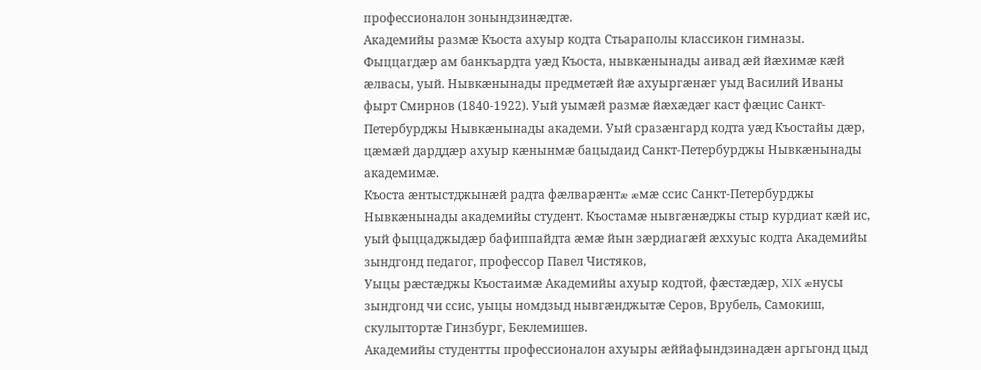профессионалон зонындзинæдтæ.
Академийы размæ Къоста ахуыр кодта Стьараполы классикон гимназы. Фыццагдæр ам банкъардта уæд Къоста, нывкæнынады аивад æй йæхимæ кæй æлвасы, уый. Нывкæнынады предметæй йæ ахуыргæнæг уыд Василий Иваны фырт Смирнов (1840-1922). Уый уымæй размæ йæхæдæг каст фæцис Санкт-Петербурджы Нывкæнынады академи. Уый сразæнгард кодта уæд Къостайы дæр, цæмæй дарддæр ахуыр кæнынмæ бацыдаид Санкт-Петербурджы Нывкæнынады академимæ.
Къоста æнтыстджынæй радта фæлварæнтæ æмæ ссис Санкт-Петербурджы Нывкæнынады академийы студент. Къостамæ нывгæнæджы стыр курдиат кæй ис, уый фыццаджыдæр бафиппайдта æмæ йын зæрдиагæй æххуыс кодта Академийы зындгонд педагог, профессор Павел Чистяков,
Уыцы рæстæджы Къостаимæ Академийы ахуыр кодтой, фæстæдæр, XIX æнусы зындгонд чи ссис, уыцы номдзыд нывгæнджытæ Серов, Врубель, Самокиш, скульптортæ Гинзбург, Беклемишев.
Академийы студентты профессионалон ахуыры æййафындзинадæн аргьгонд цыд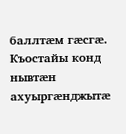баллтæм гæсгæ. Къостайы конд нывтæн ахуыргæнджытæ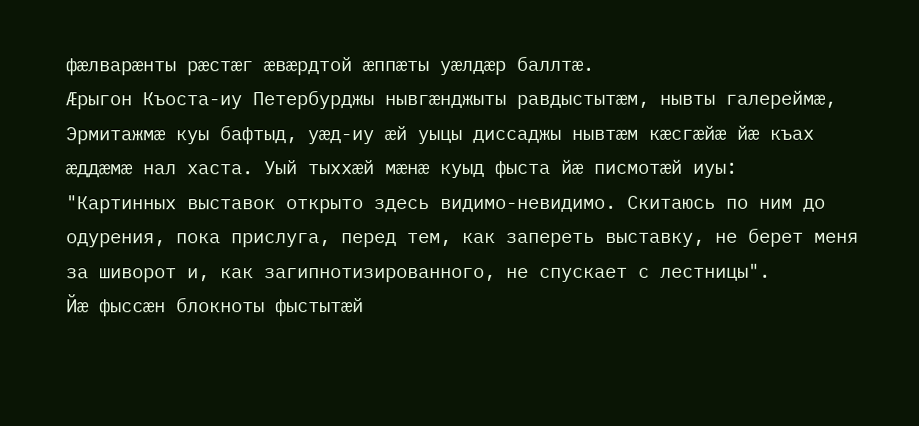фæлварæнты рæстæг æвæрдтой æппæты уæлдæр баллтæ.
Æрыгон Къоста-иу Петербурджы нывгæнджыты равдыстытæм, нывты галереймæ, Эрмитажмæ куы бафтыд, уæд-иу æй уыцы диссаджы нывтæм кæсгæйæ йæ къах æддæмæ нал хаста. Уый тыххæй мæнæ куыд фыста йæ писмотæй иуы:
"Картинных выставок открыто здесь видимо-невидимо. Скитаюсь по ним до одурения, пока прислуга, перед тем, как запереть выставку, не берет меня за шиворот и, как загипнотизированного, не спускает с лестницы".
Йæ фыссæн блокноты фыстытæй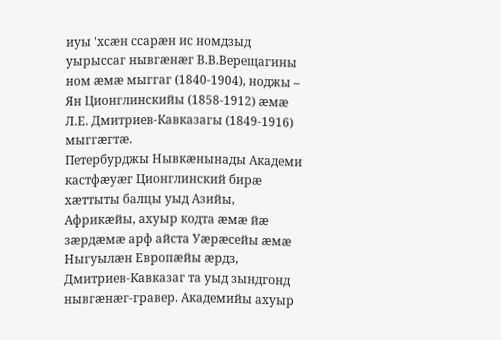иуы 'хсæн ссарæн ис номдзыд уырыссаг нывгæнæг В.В.Верещагины ном æмæ мыггаг (1840-1904), ноджы – Ян Ционглинскийы (1858-1912) æмæ Л.Е. Дмитриев-Кавказагы (1849-1916) мыггæгтæ.
Петербурджы Нывкæнынады Академи кастфæуæг Ционглинский бирæ хæттыты балцы уыд Азийы, Африкæйы, ахуыр кодта æмæ йæ зæрдæмæ арф айста Уæрæсейы æмæ Ныгуылæн Европæйы æрдз, Дмитриев-Кавказаг та уыд зындгонд нывгæнæг-гравер. Академийы ахуыр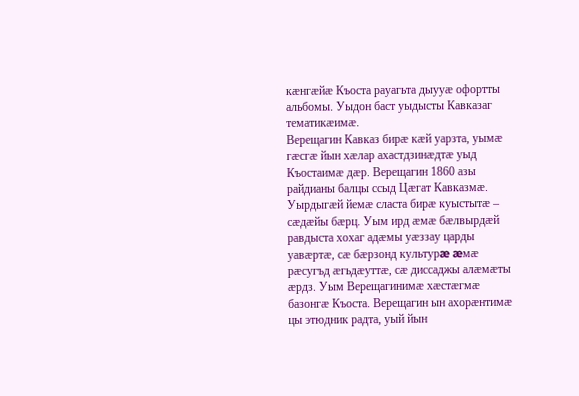кæнгæйæ Къоста рауагьта дыууæ офортты альбомы. Уыдон баст уыдысты Кавказаг тематикæимæ.
Верещагин Кавказ бирæ кæй уарзта, уымæ гæсгæ йын хæлар ахастдзинæдтæ уыд Къостаимæ дæр. Верещагин 1860 азы райдианы балцы ссыд Цæгат Кавказмæ. Уырдыгæй йемæ сласта бирæ куыстытæ – сæдæйы бæрц. Уым ирд æмæ бæлвырдæй равдыста хохаг адæмы уæззау царды уавæртæ, сæ бæрзонд культурæ æмæ рæсугъд æгьдæуттæ, сæ диссаджы алæмæты æрдз. Уым Верещагинимæ хæстæгмæ базонгæ Къоста. Верещагин ын ахорæнтимæ цы этюдник радта, уый йын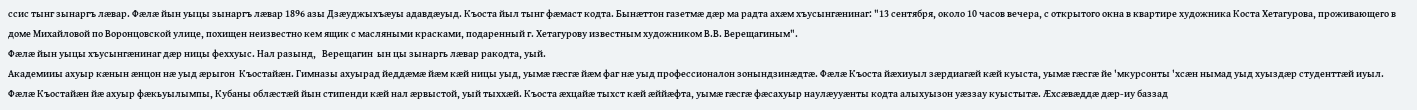ссис тынг зынаргъ лæвар. Фæлæ йын уыцы зынаргъ лæвар 1896 азы Дзæуджыхъæуы адавдæуыд. Къоста йыл тынг фæмаст кодта. Бынæттон газетмæ дæр ма радта ахæм хъусынгæнинаг: "13 сентября, около 10 часов вечера, с открытого окна в квартире художника Коста Хетагурова, проживающего в доме Михайловой по Воронцовской улице, похищен неизвестно кем ящик с масляными красками, подаренный г. Хетагурову известным художником В.В. Верещагиным".
Фæлæ йын уыцы хъусынгæнинаг дæр ницы феххуыс. Нал разынд,   Верещагин  ын цы зынаргь лæвар ракодта, уый.
Академииы ахуыр кæнын æнцон нæ уыд æрыгон  Къостайæн. Гимназы ахуырад йеддæмæ йæм кæй ницы уыд, уымæ гæсгæ йæм фаг нæ уыд профессионалон зонындзинæдтæ. Фæлæ Къоста йæхиуыл зæрдиагæй кæй куыста, уымæ гæсгæ йе 'мкурсонты 'хсæн нымад уыд хуыздæр студенттæй иуыл.
Фæлæ Къостайæн йæ ахуыр фæкьуылымпы, Кубаны облæстæй йын стипенди кæй нал æрвыстой, уый тыххæй. Къоста æхцайæ тыхст кæй æййæфта, уымæ гæсгæ фæсахуыр наулæууæнты кодта алыхуызон уæззау куыстытæ. Æхсæвæддæ дæр-иу баззад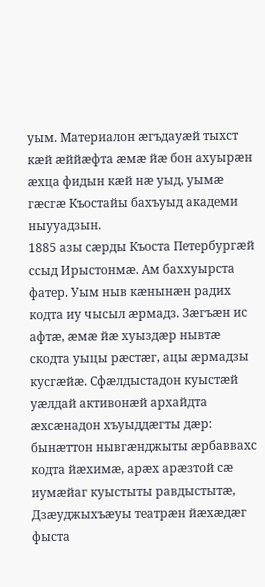уым. Материалон æгъдауæй тыхст кæй æййæфта æмæ йæ бон ахуырæн æхца фидын кæй нæ уыд, уымæ гæсгæ Къостайы бахъуыд академи ныууадзын.
1885 азы сæрды Къоста Петербургæй ссыд Ирыстонмæ. Ам баххуырста фатер. Уым ныв кæнынæн радих кодта иу чысыл æрмадз. Зæгъæн ис афтæ, æмæ йæ хуыздæр нывтæ скодта уыцы рæстæг, ацы æрмадзы кусгæйæ. Сфæлдыстадон куыстæй уæлдай активонæй архайдта æхсæнадон хъуыддæгты дæр: бынæттон нывгæнджыты æрбаввахс кодта йæхимæ, арæх арæзтой сæ иумæйаг куыстыты равдыстытæ, Дзæуджыхъæуы театрæн йæхæдæг фыста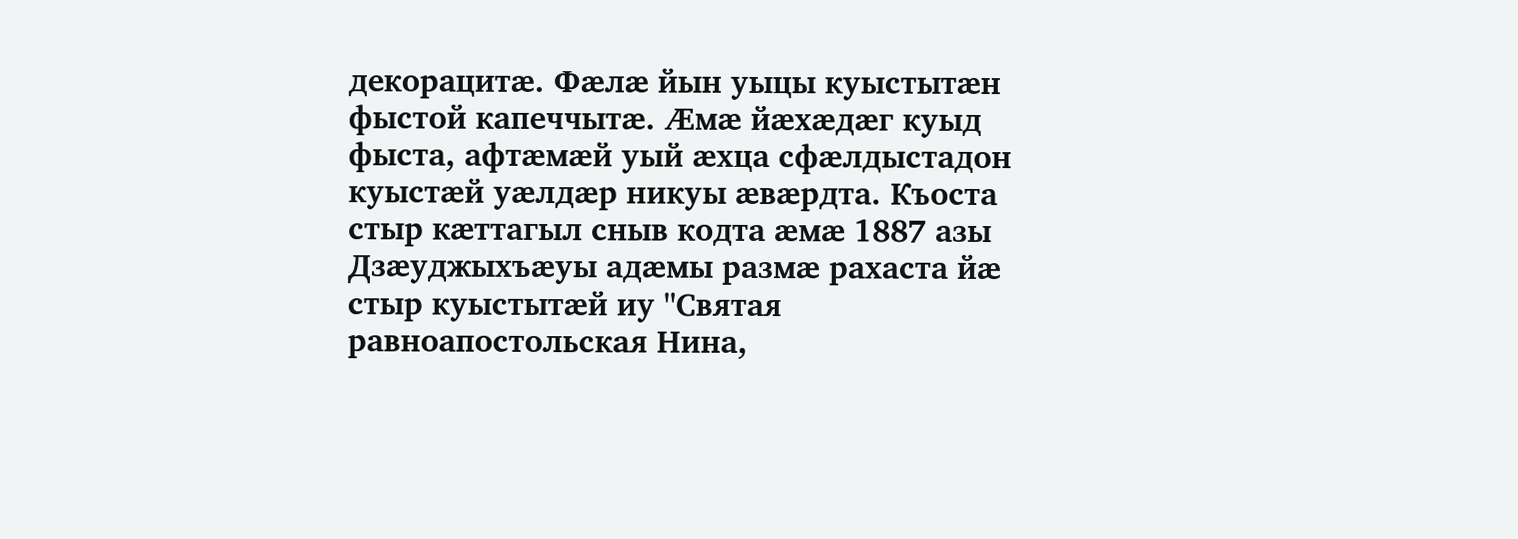декорацитæ. Фæлæ йын уыцы куыстытæн фыстой капеччытæ. Æмæ йæхæдæг куыд фыста, афтæмæй уый æхца сфæлдыстадон куыстæй уæлдæр никуы æвæрдта. Къоста стыр кæттагыл сныв кодта æмæ 1887 азы Дзæуджыхъæуы адæмы размæ рахаста йæ стыр куыстытæй иу "Святая равноапостольская Нина,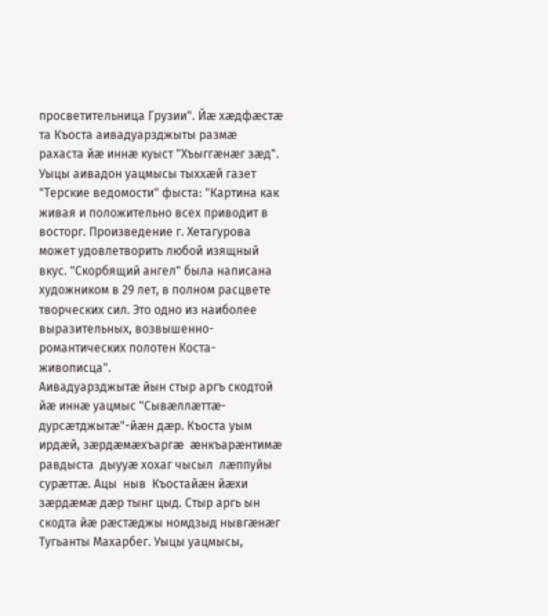просветительница Грузии". Йæ хæдфæстæ та Къоста аивадуарзджыты размæ рахаста йæ иннæ куыст "Хъыггæнæг зæд". Уыцы аивадон уацмысы тыххæй газет "Терские ведомости" фыста: "Картина как живая и положительно всех приводит в восторг. Произведение г. Хетагурова может удовлетворить любой изящный вкус. "Скорбящий ангел" была написана художником в 29 лет, в полном расцвете творческих сил. Это одно из наиболее выразительных, возвышенно-романтических полотен Коста-живописца".
Аивадуарзджытæ йын стыр аргъ скодтой йæ иннæ уацмыс "Сывæллæттæ-дурсæтджытæ"-йæн дæр. Къоста уым ирдæй, зæрдæмæхъаргæ  æнкъарæнтимæ равдыста  дыууæ хохаг чысыл  лæппуйы сурæттæ. Ацы  ныв  Къостайæн йæхи зæрдæмæ дæр тынг цыд. Стыр аргь ын скодта йæ рæстæджы номдзыд нывгæнæг Тугьанты Махарбег. Уыцы уацмысы,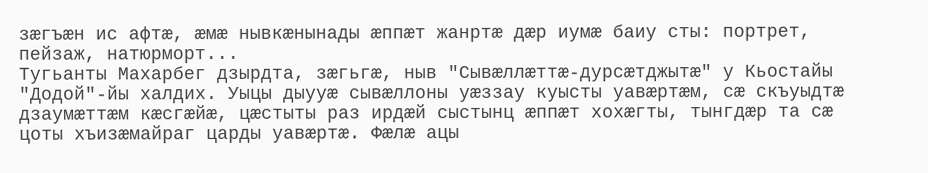зæгъæн ис афтæ, æмæ нывкæнынады æппæт жанртæ дæр иумæ баиу сты: портрет, пейзаж, натюрморт...
Тугьанты Махарбег дзырдта, зæгьгæ, ныв "Сывæллæттæ-дурсæтджытæ" у Кьостайы "Додой"-йы халдих. Уыцы дыууæ сывæллоны уæззау куысты уавæртæм, сæ скъуыдтæ дзаумæттæм кæсгæйæ, цæстыты раз ирдæй сыстынц æппæт хохæгты, тынгдæр та сæ цоты хъизæмайраг царды уавæртæ. Фæлæ ацы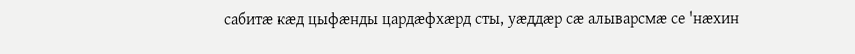сабитæ кæд цыфæнды цардæфхæрд сты, уæддæр сæ алыварсмæ се 'нæхин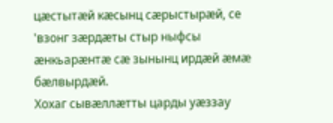цæстытæй кæсынц сæрыстырæй, се 'взонг зæрдæты стыр ныфсы æнкьарæнтæ сæ зынынц ирдæй æмæ бæлвырдæй.
Хохаг сывæллæтты царды уæззау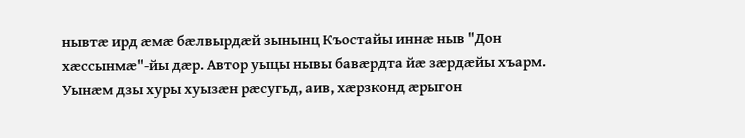нывтæ ирд æмæ бæлвырдæй зынынц Къостайы иннæ ныв "Дон хæссынмæ"-йы дæр. Автор уыцы нывы бавæрдта йæ зæрдæйы хъарм. Уынæм дзы хуры хуызæн рæсугьд, аив, хæрзконд æрыгон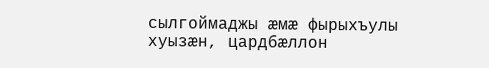сылгоймаджы æмæ фырыхъулы хуызæн, цардбæллон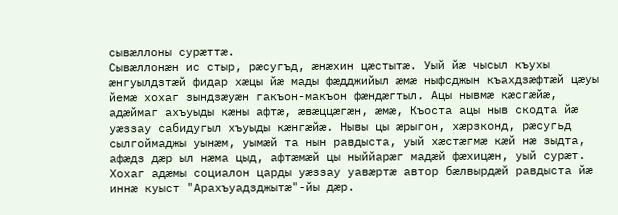сывæллоны сурæттæ.
Сывæллонæн ис стыр, рæсугъд, æнæхин цæстытæ. Уый йæ чысыл къухы æнгуылдзтæй фидар хæцы йæ мады фæдджийыл æмæ ныфсджын къахдзæфтæй цæуы йемæ хохаг зындзæуæн гакъон-макъон фæндæгтыл. Ацы нывмæ кæсгæйæ, адæймаг ахъуыды кæны афтæ, æвæццæгæн, æмæ, Къоста ацы ныв скодта йæ уæззау сабидугыл хъуыды кæнгæйæ. Нывы цы æрыгон, хæрзконд, рæсугьд сылгоймаджы уынæм, уымæй та нын равдыста, уый хæстæгмæ кæй нæ зыдта, афæдз дæр ыл нæма цыд, афтæмæй цы ныййарæг мадæй фæхицæн, уый сурæт.
Хохаг адæмы социалон царды уæззау уавæртæ автор бæлвырдæй равдыста йæ иннæ куыст "Арахъуадзджытæ"-йы дæр.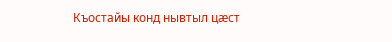Къостайы конд нывтыл цæст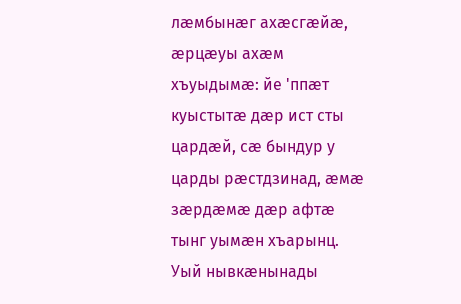лæмбынæг ахæсгæйæ, æрцæуы ахæм хъуыдымæ: йе 'ппæт куыстытæ дæр ист сты цардæй, сæ бындур у царды рæстдзинад, æмæ зæрдæмæ дæр афтæ тынг уымæн хъарынц. Уый нывкæнынады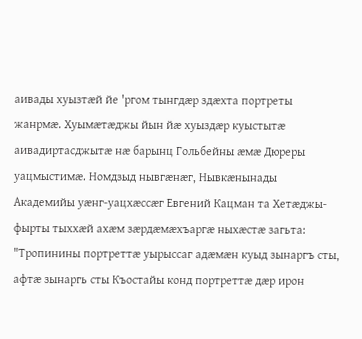аивады хуызтæй йе 'ргом тынгдæр здæхта портреты жанрмæ. Хуымæтæджы йын йæ хуыздæр куыстытæ аивадиртасджытæ нæ барынц Гольбейны æмæ Дюреры уацмыстимæ. Номдзыд нывгæнæг, Нывкæнынады Академийы уæнг-уацхæссæг Евгений Кацман та Хетæджы-фырты тыххæй ахæм зæрдæмæхъаргæ ныхæстæ загьта: "Тропинины портреттæ уырыссаг адæмæн куыд зынаргъ сты, афтæ зынаргь сты Къостайы конд портреттæ дæр ирон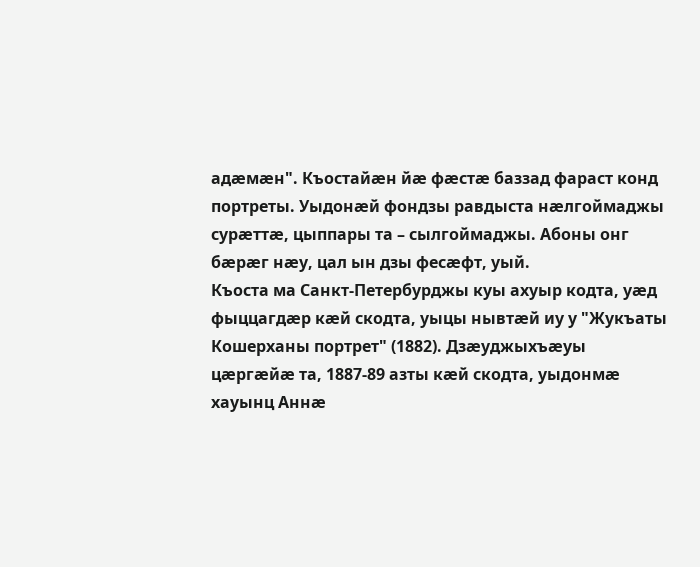адæмæн". Къостайæн йæ фæстæ баззад фараст конд портреты. Уыдонæй фондзы равдыста нæлгоймаджы сурæттæ, цыппары та – сылгоймаджы. Абоны онг бæрæг нæу, цал ын дзы фесæфт, уый.
Къоста ма Санкт-Петербурджы куы ахуыр кодта, уæд фыццагдæр кæй скодта, уыцы нывтæй иу у "Жукъаты Кошерханы портрет" (1882). Дзæуджыхъæуы цæргæйæ та, 1887-89 азты кæй скодта, уыдонмæ хауынц Аннæ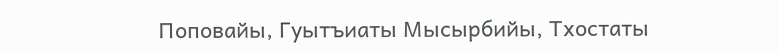Поповайы, Гуытъиаты Мысырбийы, Тхостаты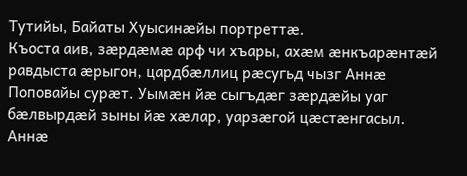Тутийы, Байаты Хуысинæйы портреттæ.
Къоста аив, зæрдæмæ арф чи хъары, ахæм æнкъарæнтæй равдыста æрыгон, цардбæллиц рæсугьд чызг Аннæ Поповайы сурæт. Уымæн йæ сыгъдæг зæрдæйы уаг бæлвырдæй зыны йæ хæлар, уарзæгой цæстæнгасыл.
Аннæ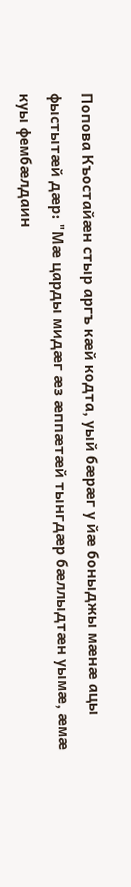Попова Къостайæн стыр аргъ кæй кодта, уый бæрæг у йæ боныджы мæнæ ацы фыстытæй дæр: "Мæ царды мидæг æз æппæтæй тынгдæр бæллыдтæн уымæ, æмæ куы фембæлдаин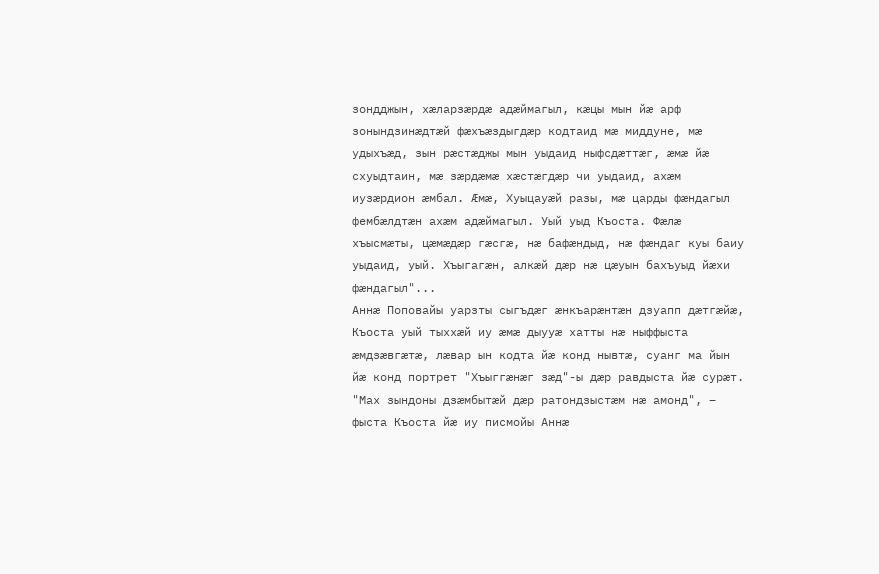зондджын, хæларзæрдæ адæймагыл, кæцы мын йæ арф зонындзинæдтæй фæхъæздыгдæр кодтаид мæ миддуне, мæ удыхъæд, зын рæстæджы мын уыдаид ныфсдæттæг, æмæ йæ схуыдтаин, мæ зæрдæмæ хæстæгдæр чи уыдаид, ахæм иузæрдион æмбал. Æмæ, Хуыцауæй разы, мæ царды фæндагыл фембæлдтæн ахæм адæймагыл. Уый уыд Къоста. Фæлæ хъысмæты, цæмæдæр гæсгæ, нæ бафæндыд, нæ фæндаг куы баиу уыдаид, уый. Хъыгагæн, алкæй дæр нæ цæуын бахъуыд йæхи фæндагыл"...
Аннæ Поповайы уарзты сыгъдæг æнкъарæнтæн дзуапп дæтгæйæ, Къоста уый тыххæй иу æмæ дыууæ хатты нæ ныффыста æмдзæвгæтæ, лæвар ын кодта йæ конд нывтæ, суанг ма йын йæ конд портрет "Хъыггæнæг зæд"-ы дæр равдыста йæ сурæт.
"Мах зындоны дзæмбытæй дæр ратондзыстæм нæ амонд", – фыста Къоста йæ иу писмойы Аннæ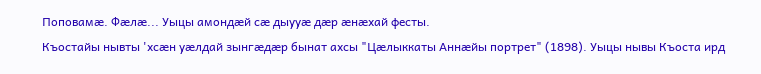Поповамæ. Фæлæ... Уыцы амондæй сæ дыууæ дæр æнæхай фесты.
Къостайы нывты 'хсæн уæлдай зынгæдæр бынат ахсы "Цæлыккаты Аннæйы портрет" (1898). Уыцы нывы Къоста ирд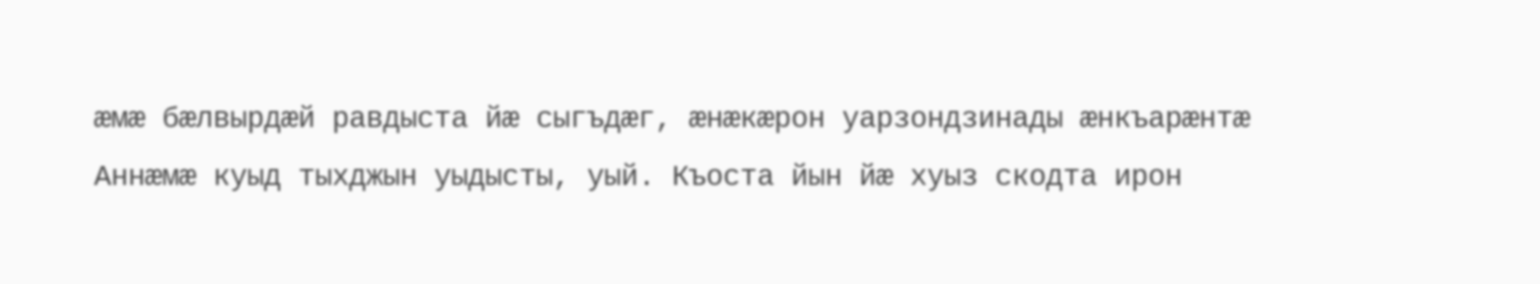æмæ бæлвырдæй равдыста йæ сыгъдæг, æнæкæрон уарзондзинады æнкъарæнтæ Аннæмæ куыд тыхджын уыдысты, уый. Къоста йын йæ хуыз скодта ирон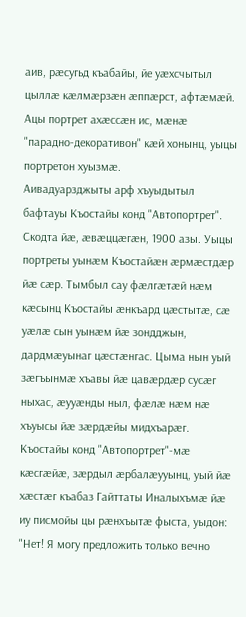аив, рæсугьд къабайы, йе уæхсчытыл цыллæ кæлмæрзæн æппæрст, афтæмæй. Ацы портрет ахæссæн ис, мæнæ "парадно-декоративон" кæй хонынц, уыцы портретон хуызмæ.
Аивадуарзджыты арф хъуыдытыл бафтауы Къостайы конд "Автопортрет". Скодта йæ, æвæццæгæн, 1900 азы. Уыцы портреты уынæм Къостайæн æрмæстдæр йæ сæр. Тымбыл сау фæлгæтæй нæм кæсынц Къостайы æнкъард цæстытæ, сæ уæлæ сын уынæм йæ зондджын, дардмæуынаг цæстæнгас. Цыма нын уый зæгъынмæ хъавы йæ цавæрдæр сусæг ныхас, æууæнды ныл, фæлæ нæм нæ хъуысы йæ зæрдæйы мидхъарæг.
Къостайы конд "Автопортрет"-мæ кæсгæйæ, зæрдыл æрбалæууынц, уый йæ хæстæг къабаз Гайттаты Иналыхъмæ йæ иу писмойы цы рæнхъытæ фыста, уыдон: "Нет! Я могу предложить только вечно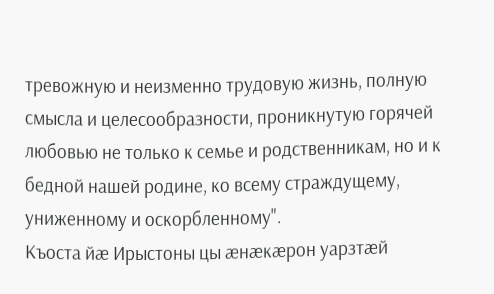тревожную и неизменно трудовую жизнь, полную смысла и целесообразности, проникнутую горячей любовью не только к семье и родственникам, но и к бедной нашей родине, ко всему страждущему, униженному и оскорбленному".
Къоста йæ Ирыстоны цы æнæкæрон уарзтæй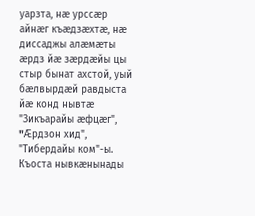уарзта, нæ урссæр айнæг къæдзæхтæ, нæ диссаджы алæмæты æрдз йæ зæрдæйы цы стыр бынат ахстой, уый бæлвырдæй равдыста йæ конд нывтæ "Зикъарайы æфцæг", "Æрдзон хид", "Тибердайы ком"-ы.
Къоста нывкæнынады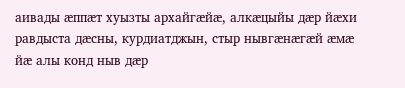аивады æппæт хуызты архайгæйæ, алкæцыйы дæр йæхи равдыста дæсны, курдиатджын, стыр нывгæнæгæй æмæ йæ алы конд ныв дæр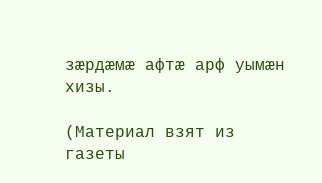зæрдæмæ афтæ арф уымæн хизы.

(Материал взят из газеты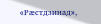«Рæстдзинад»,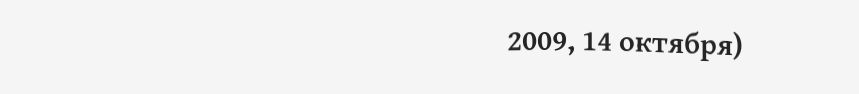2009, 14 октября)